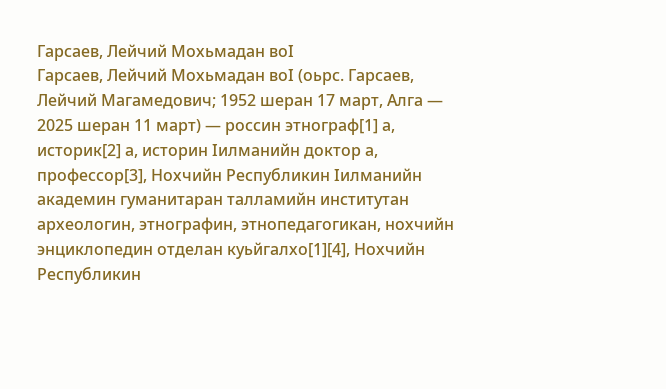Гарсаев, Лейчий Мохьмадан воӀ
Гарсаев, Лейчий Мохьмадан воӀ (оьрс. Гарсаев, Лейчий Магамедович; 1952 шеран 17 март, Алга — 2025 шеран 11 март) — россин этнограф[1] а, историк[2] а, историн Ӏилманийн доктор а, профессор[3], Нохчийн Республикин Ӏилманийн академин гуманитаран талламийн институтан археологин, этнографин, этнопедагогикан, нохчийн энциклопедин отделан куьйгалхо[1][4], Нохчийн Республикин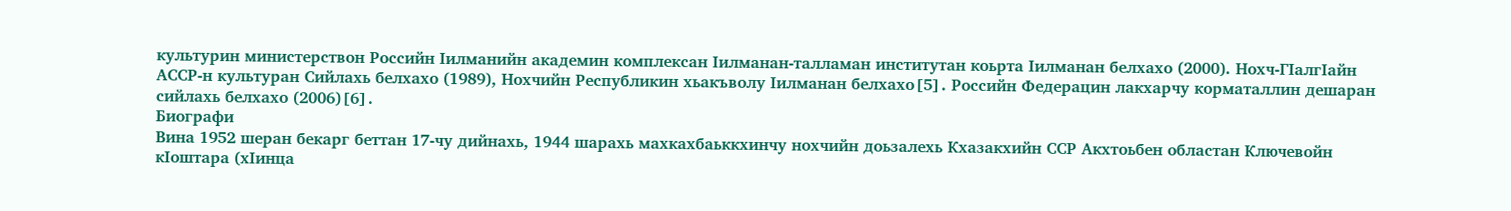культурин министерствон Российн Ӏилманийн академин комплексан Ӏилманан-талламан институтан коьрта Ӏилманан белхахо (2000). Нохч-ГӀалгӀайн АССР-н культуран Сийлахь белхахо (1989), Нохчийн Республикин хьакъволу Ӏилманан белхахо[5]. Российн Федерацин лакхарчу корматаллин дешаран сийлахь белхахо (2006)[6].
Биографи
Вина 1952 шеран бекарг беттан 17-чу дийнахь, 1944 шарахь махкахбаьккхинчу нохчийн доьзалехь Кхазакхийн ССР Акхтоьбен областан Ключевойн кӀоштара (хӀинца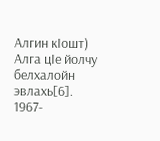Алгин кӀошт) Алга цӀе йолчу белхалойн эвлахь[6].
1967-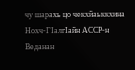чу шарахь цо чекхйаьккхина Нохч-ГӀалгӀайн АССР-н Веданан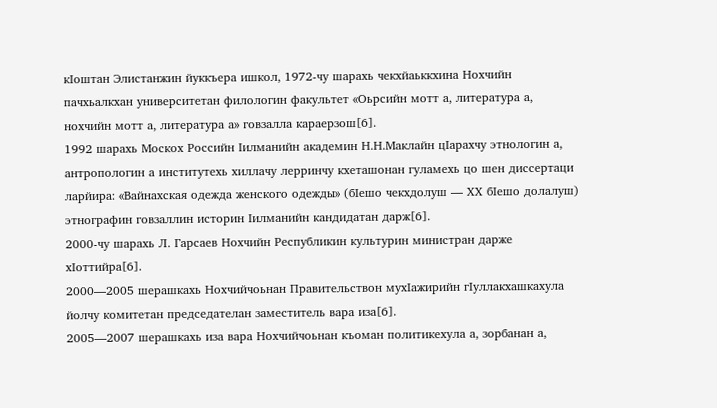кӀоштан Элистанжин йуккъера ишкол, 1972-чу шарахь чекхйаьккхина Нохчийн пачхьалкхан университетан филологин факультет «Оьрсийн мотт а, литература а, нохчийн мотт а, литература а» говзалла караерзош[6].
1992 шарахь Москох Российн Ӏилманийн академин Н.Н.Маклайн цӀарахчу этнологин а, антропологин а институтехь хиллачу лерринчу кхеташонан гуламехь цо шен диссертаци ларйира: «Вайнахская одежда женского одежды» (бӀешо чекхдолуш — XX бӀешо долалуш) этнографин говзаллин историн Ӏилманийн кандидатан дарж[6].
2000-чу шарахь Л. Гарсаев Нохчийн Республикин культурин министран дарже хӀоттийра[6].
2000—2005 шерашкахь Нохчийчоьнан Правительствон мухӀажирийн гӀуллакхашкахула йолчу комитетан председателан заместитель вара иза[6].
2005—2007 шерашкахь иза вара Нохчийчоьнан къоман политикехула а, зорбанан а,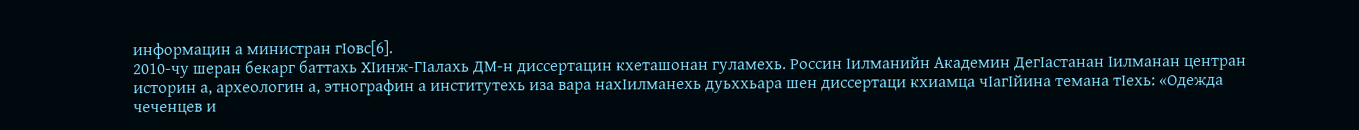информацин а министран гӀовс[6].
2010-чу шеран бекарг баттахь ХӀинж-ГӀалахь ДМ-н диссертацин кхеташонан гуламехь. Россин Ӏилманийн Академин ДегӀастанан Ӏилманан центран историн а, археологин а, этнографин а институтехь иза вара нахӀилманехь дуьххьара шен диссертаци кхиамца чӀагӀйина темана тӀехь: «Одежда чеченцев и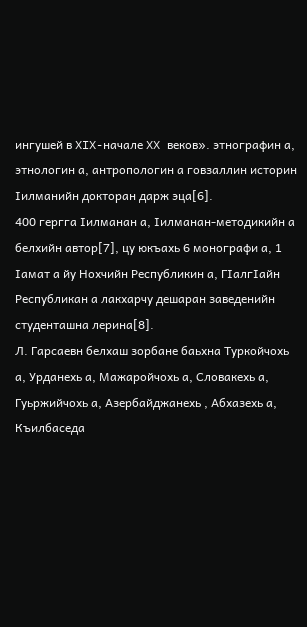ингушей в XIX-начале XX веков». этнографин а, этнологин а, антропологин а говзаллин историн Ӏилманийн докторан дарж эца[6].
400 гергга Ӏилманан а, Ӏилманан-методикийн а белхийн автор[7], цу юкъахь 6 монографи а, 1 Ӏамат а йу Нохчийн Республикин а, ГӀалгӀайн Республикан а лакхарчу дешаран заведенийн студенташна лерина[8].
Л. Гарсаевн белхаш зорбане баьхна Туркойчохь а, Урданехь а, Мажаройчохь а, Словакехь а, Гуьржийчохь а, Азербайджанехь , Абхазехь а, Къилбаседа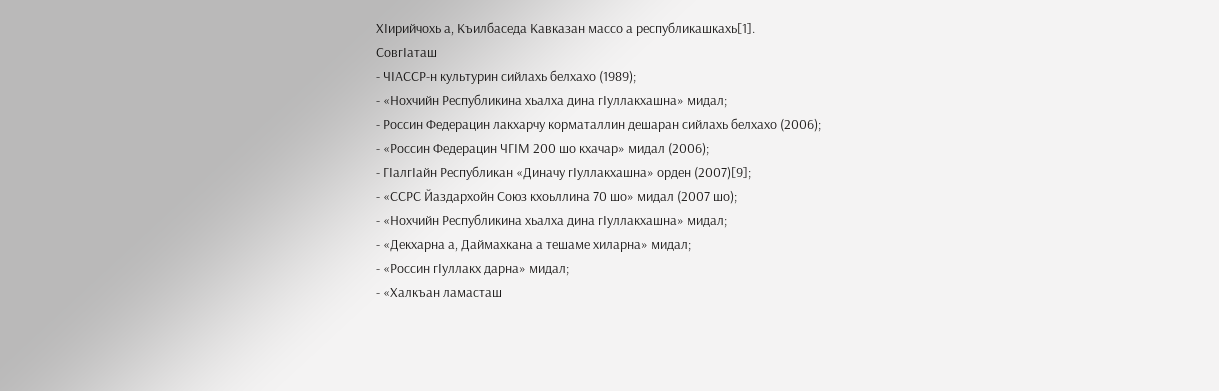ХӀирийчохь а, Къилбаседа Кавказан массо а республикашкахь[1].
СовгӀаташ
- ЧӀАССР-н культурин сийлахь белхахо (1989);
- «Нохчийн Республикина хьалха дина гӀуллакхашна» мидал;
- Россин Федерацин лакхарчу корматаллин дешаран сийлахь белхахо (2006);
- «Россин Федерацин ЧГӀМ 200 шо кхачар» мидал (2006);
- ГӀалгӀайн Республикан «Диначу гӀуллакхашна» орден (2007)[9];
- «ССРС Йаздархойн Союз кхоьллина 70 шо» мидал (2007 шо);
- «Нохчийн Республикина хьалха дина гӀуллакхашна» мидал;
- «Декхарна а, Даймахкана а тешаме хиларна» мидал;
- «Россин гӀуллакх дарна» мидал;
- «Халкъан ламасташ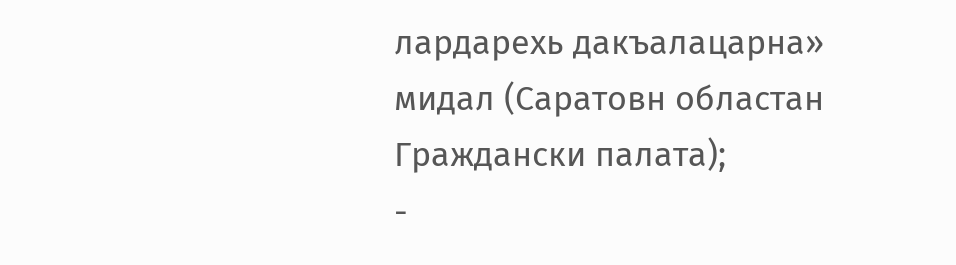лардарехь дакъалацарна» мидал (Саратовн областан Граждански палата);
-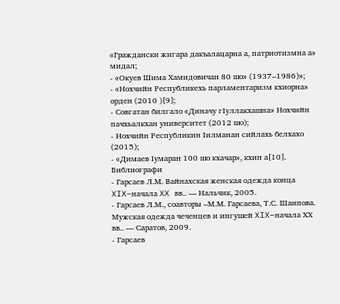«Граждански жигара дакъалацарна а, патриотизмна а» мидал;
- «Окуев Шима Хамидовичан 80 шо» (1937–1986)»;
- «Нохчийн Республикехь парламентаризм кхиорна» орден (2010 )[9];
- Совгатан билгало «Диначу гӀуллакхашна» Нохчийн пачхьалкхан университет (2012 шо);
- Нохчийн Республикин Ӏилманан сийлахь белхахо (2015);
- «Димаев Ӏумаран 100 шо кхачар», кхин а[10].
Библиографи
- Гарсаев Л.М. Вайнахская женская одежда конца XIX–начала XX вв.. — Нальчик, 2005.
- Гарсаев Л.М., соавторы –М.М. Гарсаева, Т.С. Шаипова. Мужская одежда чеченцев и ингушей XIX–начала ХХ вв.. — Саратов, 2009.
- Гарсаев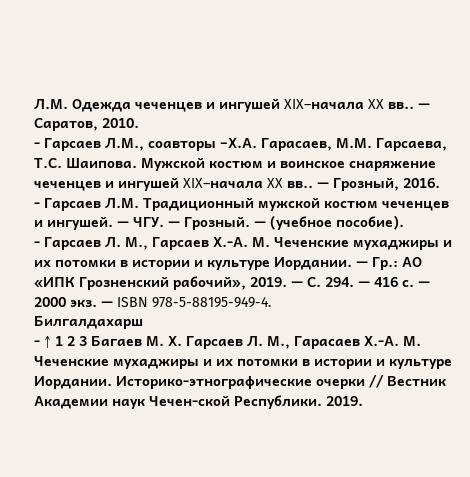Л.М. Одежда чеченцев и ингушей XIX–начала XX вв.. — Саратов, 2010.
- Гарсаев Л.М., соавторы –Х.А. Гарасаев, М.М. Гарсаева, Т.С. Шаипова. Мужской костюм и воинское снаряжение чеченцев и ингушей XIX–начала XX вв.. — Грозный, 2016.
- Гарсаев Л.М. Традиционный мужской костюм чеченцев и ингушей. — ЧГУ. — Грозный. — (учебное пособие).
- Гарсаев Л. М., Гарсаев Х.-А. М. Чеченские мухаджиры и их потомки в истории и культуре Иордании. — Гр.: АО «ИПК Грозненский рабочий», 2019. — С. 294. — 416 с. — 2000 экз. — ISBN 978-5-88195-949-4.
Билгалдахарш
- ↑ 1 2 3 Багаев М. Х. Гарсаев Л. М., Гарасаев Х.-А. М. Чеченские мухаджиры и их потомки в истории и культуре Иордании. Историко-этнографические очерки // Вестник Академии наук Чечен-ской Республики. 2019.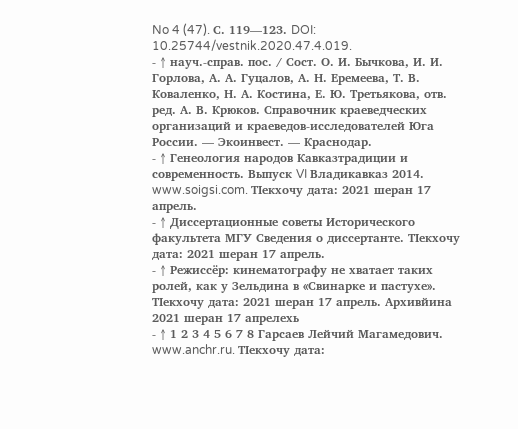No 4 (47). С. 119—123. DOI: 10.25744/vestnik.2020.47.4.019.
- ↑ науч.-справ. пос. / Сост. О. И. Бычкова, И. И. Горлова, А. А. Гуцалов, А. Н. Еремеева, Т. В. Коваленко, Н. А. Костина, Е. Ю. Третьякова, отв. ред. А. В. Крюков. Справочник краеведческих организаций и краеведов-исследователей Юга России. — Экоинвест. — Краснодар.
- ↑ Генеология народов Кавказтрадиции и современность. Выпуск VI Владикавказ 2014. www.soigsi.com. ТӀекхочу дата: 2021 шеран 17 апрель.
- ↑ Диссертационные советы Исторического факультета МГУ Сведения о диссертанте. ТӀекхочу дата: 2021 шеран 17 апрель.
- ↑ Режиссёр: кинематографу не хватает таких ролей, как у Зельдина в «Свинарке и пастухе». ТӀекхочу дата: 2021 шеран 17 апрель. Архивйина 2021 шеран 17 апрелехь
- ↑ 1 2 3 4 5 6 7 8 Гарсаев Лейчий Магамедович. www.anchr.ru. ТӀекхочу дата: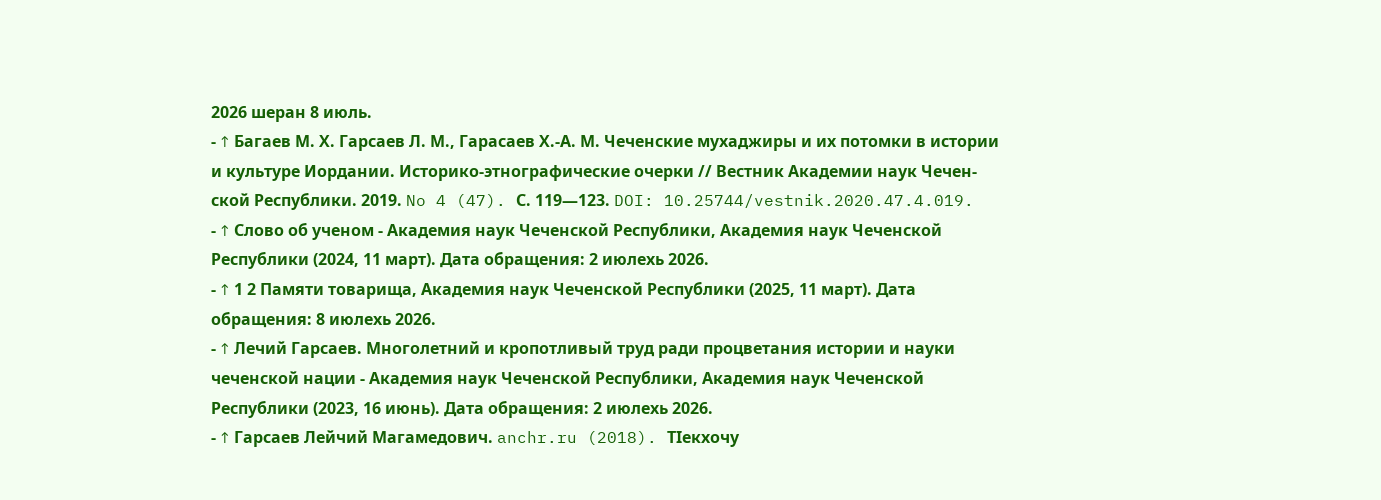2026 шеран 8 июль.
- ↑ Багаев М. Х. Гарсаев Л. М., Гарасаев Х.-А. М. Чеченские мухаджиры и их потомки в истории и культуре Иордании. Историко-этнографические очерки // Вестник Академии наук Чечен-ской Республики. 2019. No 4 (47). С. 119—123. DOI: 10.25744/vestnik.2020.47.4.019.
- ↑ Слово об ученом - Академия наук Чеченской Республики, Академия наук Чеченской Республики (2024, 11 март). Дата обращения: 2 июлехь 2026.
- ↑ 1 2 Памяти товарища, Академия наук Чеченской Республики (2025, 11 март). Дата обращения: 8 июлехь 2026.
- ↑ Лечий Гарсаев. Многолетний и кропотливый труд ради процветания истории и науки чеченской нации - Академия наук Чеченской Республики, Академия наук Чеченской Республики (2023, 16 июнь). Дата обращения: 2 июлехь 2026.
- ↑ Гарсаев Лейчий Магамедович. anchr.ru (2018). ТӀекхочу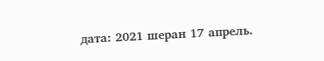дата: 2021 шеран 17 апрель.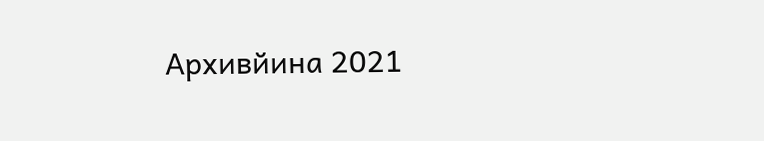Архивйина 2021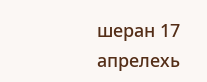шеран 17 апрелехь